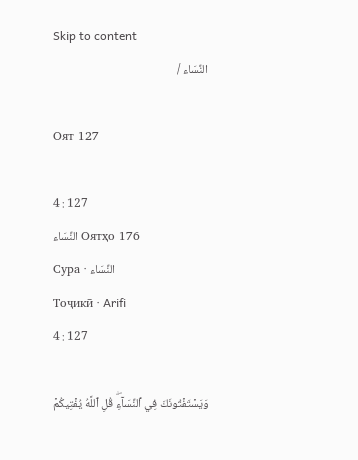Skip to content
النِّسَاء /

Оят 127

4 : 127
النِّسَاء Оятҳо 176
Сура · النِّسَاء
Тоҷикӣ · Arifi
4 : 127

وَيَسۡتَفۡتُونَكَ فِي ٱلنِّسَآءِۖ قُلِ ٱللَّهُ يُفۡتِيكُمۡ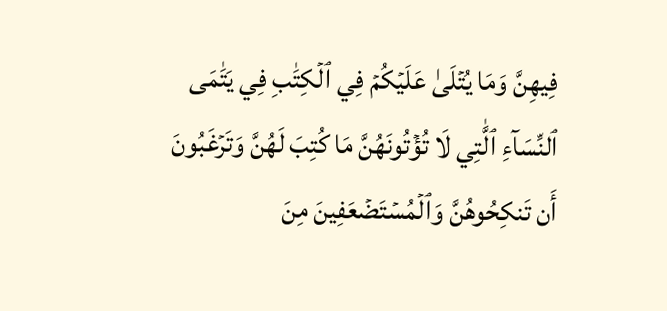فِيهِنَّ وَمَا يُتۡلَىٰ عَلَيۡكُمۡ فِي ٱلۡكِتَٰبِ فِي يَتَٰمَى ٱلنِّسَآءِ ٱلَّٰتِي لَا تُؤۡتُونَهُنَّ مَا كُتِبَ لَهُنَّ وَتَرۡغَبُونَ أَن تَنكِحُوهُنَّ وَٱلۡمُسۡتَضۡعَفِينَ مِنَ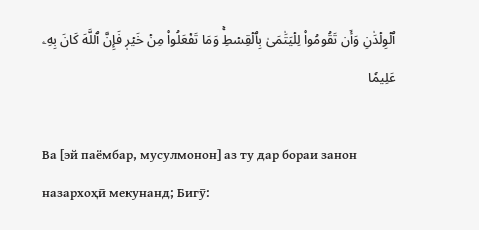ٱلۡوِلۡدَٰنِ وَأَن تَقُومُواْ لِلۡيَتَٰمَىٰ بِٱلۡقِسۡطِۚ وَمَا تَفۡعَلُواْ مِنۡ خَيۡرٖ فَإِنَّ ٱللَّهَ كَانَ بِهِۦ عَلِيمٗا

Ва [эй паёмбар, мусулмонон] аз ту дар бораи занон назархоҳӣ мекунанд; Бигӯ: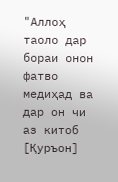"Аллоҳ таоло дар бораи онон фатво медиҳад ва дар он чи аз китоб [Қуръон]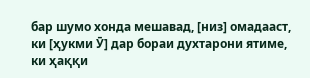бар шумо хонда мешавад, [низ] омадааст, ки [ҳукми Ӯ] дар бораи духтарони ятиме, ки ҳаққи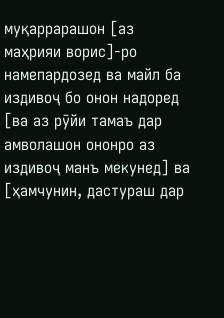муқаррарашон [аз маҳрияи ворис]-ро намепардозед ва майл ба издивоҷ бо онон надоред [ва аз рӯйи тамаъ дар амволашон ононро аз издивоҷ манъ мекунед] ва [ҳамчунин, дастураш дар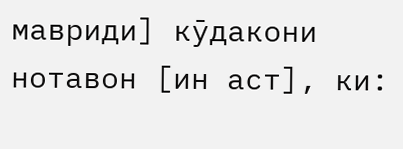мавриди] кӯдакони нотавон [ин аст], ки: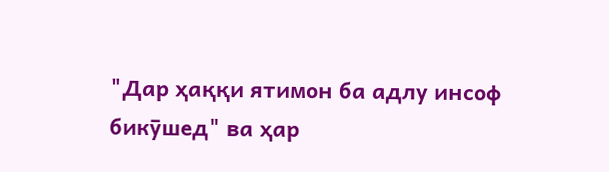"Дар ҳаққи ятимон ба адлу инсоф бикӯшед" ва ҳар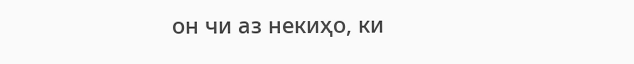он чи аз некиҳо, ки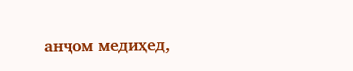анҷом медиҳед,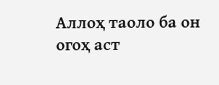Аллоҳ таоло ба он огоҳ аст